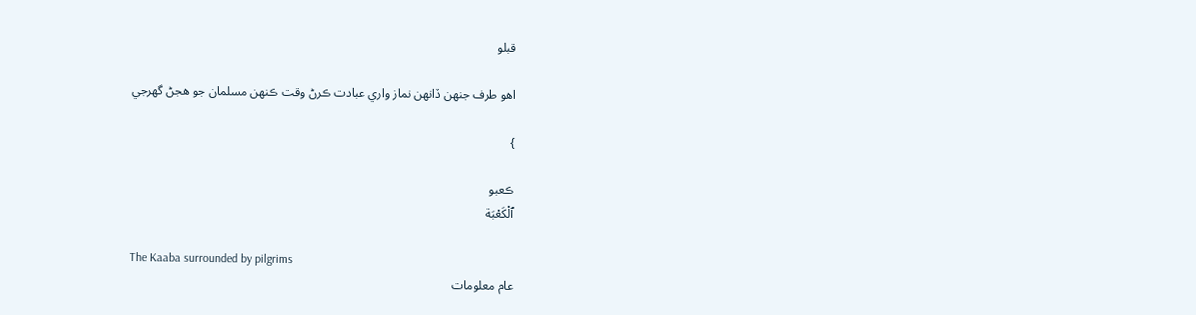قبلو

اھو طرف جنھن ڏانھن نماز واري عبادت ڪرڻ وقت ڪنھن مسلمان جو ھجڻ گھرجي

}

ڪعبو
ٱلْكَعْبَة

The Kaaba surrounded by pilgrims
عام معلومات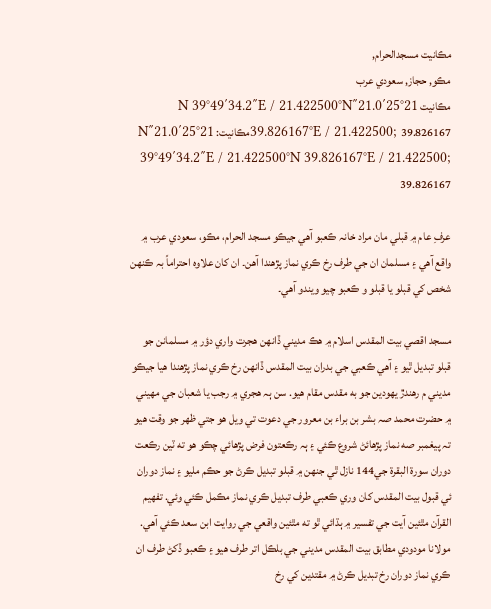مڪانيت مسجدالحرام,
مڪو, حجاز, سعودي عرب
مڪانيت 21°25′21.0″N 39°49′34.2″E / 21.422500°N 39.826167°E / 21.422500; 39.826167مڪانيت: 21°25′21.0″N 39°49′34.2″E / 21.422500°N 39.826167°E / 21.422500; 39.826167

عرفِ عام ۾ قبلي مان مراد خانہ ڪعبو آھي جيڪو مسجد الحرام، مڪو، سعودي عرب ۾ واقع آھي ۽ مسلمان ان جي طرف رخ ڪري نماز پڙھندا آھن۔ ان کان علاوه احتراماً بہ ڪنھن شخص کي قبلو يا قبلو و ڪعبو چيو ويندو آھي۔

مسجد اقصي بيت المقدس اسلام ۾ ھڪ مديني ڏانهن هجرت واري دؤر ۾ مسلمانن جو قبلو تبديل ٿيو ۽ آھي ڪعبي جي بدران بيت المقدس ڏانھن رخ ڪري نماز پڙھندا ھيا جيڪو مديني م رھندڙ يھودين جو به مقدس مقام ھيو. سن ٻہ ھجري ۾ رجب يا شعبان جي مھيني ۾ حضرت محمد صہ بشر بن براء بن معرور جي دعوت تي ويل ھو جتي ظھر جو وقت ھيو تہ پيغمبر صه نماز پڙھائڻ شروع ڪئي ۽ ٻہ رڪعتون فرض پڙھائي چڪو ھو ته ٽين رڪعت دوران سورة البقرة جي144 نازل ٿي جنھن ۾ قبلو تبديل ڪرڻ جو حڪم مليو ۽ نماز دوران ئي قبول بيت المقدس کان وري ڪعبي طرف تبديل ڪري نماز مڪمل ڪئي وئي. تفھيم القرآن مٿئين آيت جي تفسير ۾ ٻڌائي ٿو ته مٿئين واقعي جي روايت ابن سعد ڪئي آهي. مولانا مودودي مطابق بيت المقدس مديني جي بلڪل اتر طرف ھيو ۽ ڪعبو ڏکڻ طرف ان ڪري نماز دوران رخ تبديل ڪرڻ ۾ مقتدين کي رخ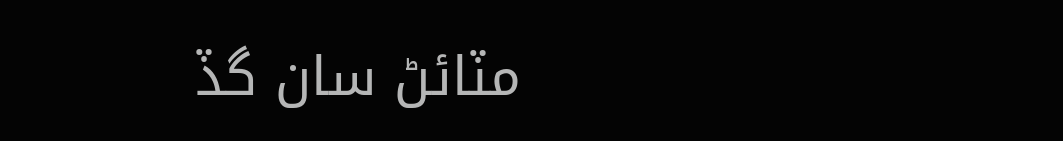مٽائڻ سان گڏ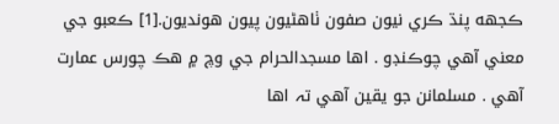ڪجهه پنڌ ڪري نيون صفون ٺاھڻيون پيون ھونديون.[1] ڪعبو جي معني آھي چوڪنڊو . اھا مسجدالحرام جي وچ ۾ ھڪ چورس عمارت آھي . مسلمانن جو يقين آھي تہ اھا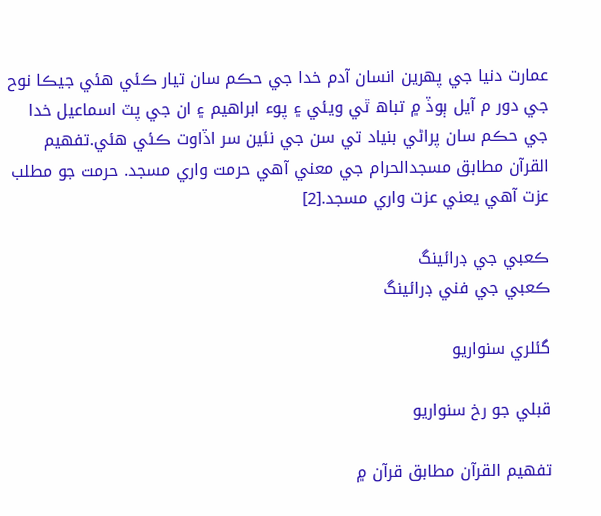عمارت دنيا جي پھرين انسان آدم خدا جي حڪم سان تيار ڪئي ھئي جيڪا نوح جي دور م آيل ٻوڏ ۾ تباھ ٿي ويئي ۽ پوء ابراهيم ۽ ان جي پٽ اسماعيل خدا جي حڪم سان پراڻي بنياد تي سن جي نئين سر اڏاوت ڪئي ھئي.تفھيم القرآن مطابق مسجدالحرام جي معني آهي حرمت واري مسجد. حرمت جو مطلب عزت آھي يعني عزت واري مسجد.[2]

ڪعبي جي ڊرائينگ
ڪعبي جي فني ڊرائينگ

گئلري سنواريو

قبلي جو رخ سنواريو

تفھيم القرآن مطابق قرآن ۾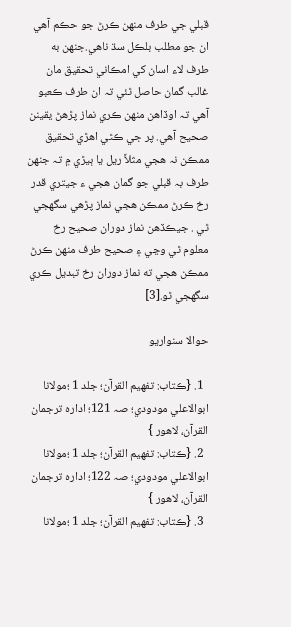قبلي جي طرف منھن ڪرڻ جو حڪم آهي ان جو مطلب بلڪل سڌ ناھي.جنھن به طرف لاء اسان کي امڪاني تحقيق مان غالب گمان حاصل ٿئي تہ ان طرف ڪعبو آھي تہ اوڏاھن منھن ڪري نماز پڙھڻ يقينن صحيح آهي. پر جي ڪٿي اھڙي تحقيق ممڪن نہ ھجي مثلاً ريل يا ٻيڙي ۾ تہ جنھن طرف بہ قبلي جو گمان ھجي ء جيتري قدر رخ ڪرڻ ممڪن ھجي نماز پڙھي سگھجي ٿي . جيڪڏهن نماز دوران صحيح رخ معلوم ٿي وڃي ۽ صحيح طرف منھن ڪرڻ ممڪن ھجي ته نماز دوران رخ تبديل ڪري سگھجي ٿو.[3]

حوالا سنواريو

  1. {ڪتاب: تفھيم القرآن؛ جلد 1 ؛مولانا ابوالاعلي مودودي؛ صہ 121؛ اداره ترجمان القرآن، لاھور }
  2. {ڪتاب: تفھيم القرآن؛ جلد 1 ؛مولانا ابوالاعلي مودودي؛ صہ 122؛ اداره ترجمان القرآن، لاھور }
  3. {ڪتاب: تفھيم القرآن؛ جلد 1 ؛مولانا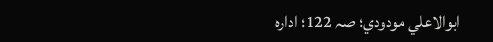ابوالاعلي مودودي؛ صہ 122؛ اداره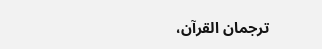ترجمان القرآن،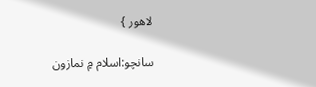لاھور }

سانچو:اسلام ۾ نمازون